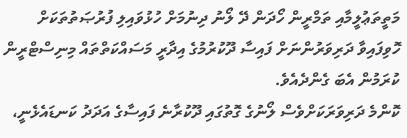މަތީތަޢުލީމާއި ތަމްރީން ހޯދަން ދޭ ލޯނު ދިނުމަށް ހުޅުވައިލި ފުރުޞަތުތަކަށް ހޮވިފައިވާ ދަރިވަރުންނަށް ފައިސާ ދޫކުރުމުގެ އިދާރީ މަސައްކަތްތައް މިނިސްޓްރީން ކުރަމުން އެބަ ގެންދެއެވެ.
ކޮންމެ ދަރިވަރަކަށްވެސް ލޯނުގެ ގޮތުގައި ދޫކުރާނެ ފައިސާގެ އަދަދު ކަނޑައެޅެނީ،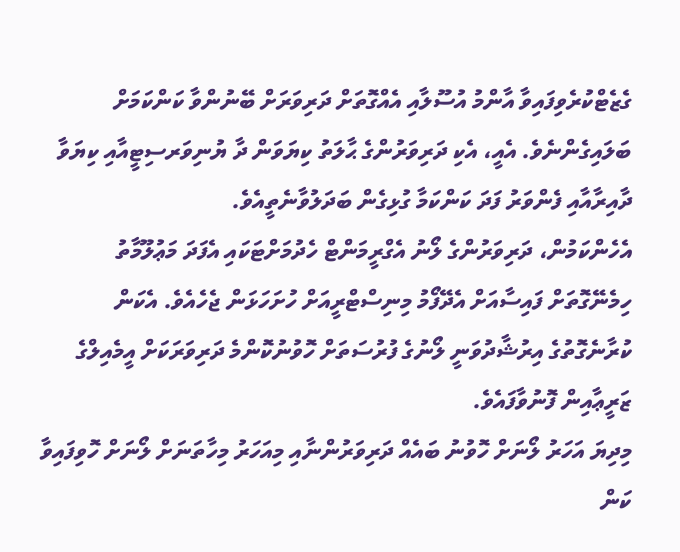ގެޒެޓްކުރެވިފައިވާ އާންމު އުސޫލާއި އެއްގޮތަށް ދަރިވަރަށް ބޭނުންވާ ކަންކަމަށް ބަލައިގެންނެވެ. އެއީ، އެކި ދަރިވަރުންގެ ޙާލަތު ކިޔަވަން ދާ ޔުނިވަރސިޓީއާއި ކިޔަވާ ދާއިރާއާއި ފެންވަރު ފަދަ ކަންކަމާ ގުޅިގެން ބަދަލުވާނެތީއެވެ.
އެހެންކަމުން، ދަރިވަރުންގެ ލޯނު އެގްރީމަންޓް ހެދުމަށްޓަކައި އެފަދަ މަޢުލޫމާތު ހިމެނޭގޮތަށް ފައިސާއަށް އެދޭފޯމު މިނިސްޓްރީއަށް ހުށަހަޅަން ޖެހެއެވެ. އެކަން ކުރާނެގޮތުގެ އިރުޝާދުވަނީ ލޯނުގެ ފުރުސަތަށް ހޮވުނުކޮންމެ ދަރިވަރަކަށް އީމެއިލްގެ ޒަރީޢާއިން ފޮނުވާފައެވެ.
މިދިޔަ އަހަރު ލޯނަށް ހޮވުނު ބައެއް ދަރިވަރުންނާއި މިއަހަރު މިހާތަނަށް ލޯނަށް ހޮވިފައިވާ ކަން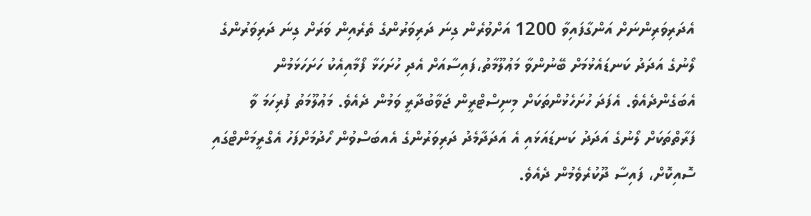އެދަރިވަރިންނަށް އަންގާފައިވާ 1200 އަށްވުރެން ގިނަ ދަރިވަރުންގެ ތެރެއިން ވަރަށް ގިނަ ދަރިވަރުންގެ ލޯނުގެ އަދަދު ކަނޑައެޅުމަށް ބޭނުންވާ މަޢުލޫމާތު،ފައިސާއަށް އެދި ހުށަހަޅާ ފޯމާއިއެކު ހަށަހަޅަމުން އެބަގެންދެއެވެ. އެފަދަ ހުށަހެޅުންތަކަށް މިނިސްޓްރީން ޖަވާބުދާރީ ވަމުން ދެއެވެ. މަޢުލޫމަތު ފުރިހަމަ ވާ ފަރާތްތަކަށް ލޯނުގެ އަދަދު ކަނޑައަޅައި އެ އަދަދާމެދު ދަރިވަރުންގެ އެއބަސްވުން ހޯދުމަށްފަހު އެގްރީމަންޓްގައި ސޮއިކޮށް، ފައިސާ ދޫކުރެވެމުން ދެއެވެ.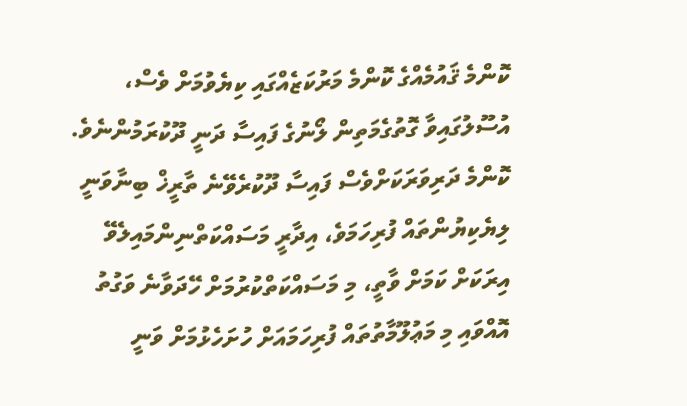ކޮންމެ ޤައުމެއްގެ ކޮންމެ މަރުކަޒެއްގައި ކިޔެވުމަށް ވެސް، އުސޫލުގައިވާ ގޮތުގެމަތިން ލޯނުގެ ފައިސާ ދަނީ ދޫކުރަމުންނެވެ.
ކޮންމެ ދަރިވަރަކަށްވެސް ފައިސާ ދޫކުރެވޭނެ ތާރީޚް ބިނާވަނީ ލިޔެކިޔުންތައް ފުރިހަމަވެ، އިދާރީ މަސައްކަތްނިންމައިލެވޭ އިރަކަށް ކަމަށް ވާތީ، މި މަސައްކަތްކުރުމަށް ހޭދަވާނެ ވަގުތު އޮއްވައި މި މަޢުލޫމާތުތައް ފުރިހަމައަށް ހުށަހެޅުމަށް ވަނީ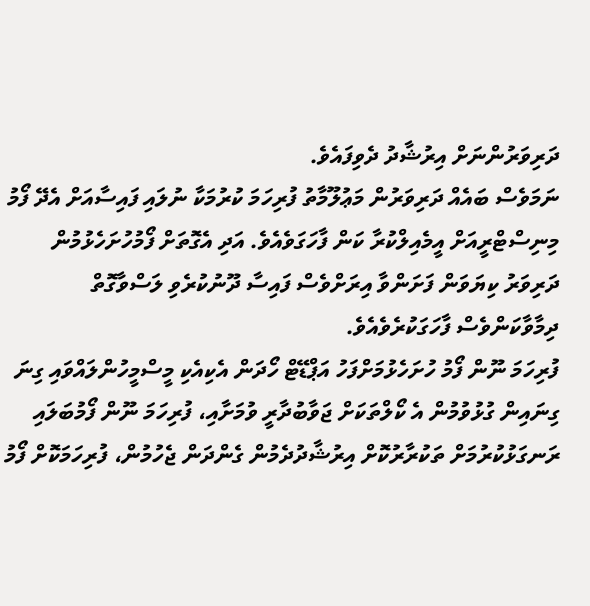ދަރިވަރުންނަށް އިރުޝާދު ދެވިފައެވެ.
ނަމަވެސް ބައެއް ދަރިވަރުން މަޢުލޫމާތު ފުރިހަމަ ކުރުމަކާ ނުލައި ފައިސާއަށް އެދޭ ފޯމު މިނިސްޓްރީއަށް އީމެއިލްކުރާ ކަން ފާހަގަވެއެވެ. އަދި އެގޮތަށް ފޯމުހުށަހެޅުމުން ދަރިވަރު ކިޔަވަން ފަށަންވާ އިރަށްވެސް ފައިސާ ދޫނުކުރެވި ލަސްވާގޮތް ދިމާވާކަންވެސް ފާހަގަކުރެވެއެވެ.
ފުރިހަމަ ނޫން ފޯމު ހުށަހެޅުމަށްފަހު އަޕްޑޭޓް ހޯދަން އެކިއެކި މީސްމީހުންލައްވައި ގިނަ ގިނައިން ގުޅުވުމުން އެ ކޯލްތަކަށް ޖަވާބުދާރީ ވުމަށާއި، ފުރިހަމަ ނޫން ފޯމުބަލައި ރަނގަޅުކުރުމަށް ތަކުރާރުކޮށް އިރުޝާދުދެމުން ގެންދަން ޖެހުމުން، ފުރިހަމަކޮށް ފޯމު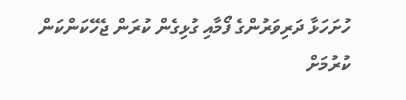ހުށަހަޅާ ދަރިވަރުންގެ ފޯމާއި ގުޅިގެން ކުރަން ޖެހޭކަންކަން ކުރުމަށް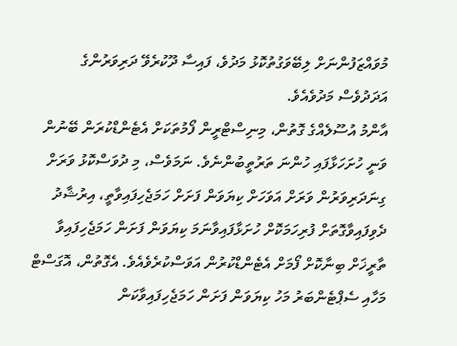މުވައްޒަފުންނަށް ލިބޭވަގުތުކޮޅު މަދުވެ، ފައިސާ ދޫކުރެވޭ ދަރިވަރުންގެ އަދަދުވެސް މަދުވެއެވެ.
އާންމު އުސޫލެއްގެ ގޮތުން، މިނިސްޓްރީން ފޯމުތަކަށް އެޓެންޑްކުރަން ބޭނުން ވަނީ ހުށަހަޅާފައި ހުންނަ ތަރުތީބުންނެވެ. ނަމަވެސް، މި ދުވަސްކޮޅު ވަރަށް ގިނަދަރިވަރުން ވަރަށް އަވަހަށް ކިޔަވަން ފަށަށް ހަމަޖެހިފައިވާތީ، އިރުޝާދު ދެވިފައިވާގޮތަށް ފުރިހަމަކޮށް ހުށަޅާފައިވާނަމަ ކިޔަވަން ފަށަން ހަމަޖެހިފައިވާ ތާރީޚަށް ބިނާކޮށް ފޯމަށް އެޓެންޑްކުރުން އަވަސްކުރެވެއެވެ. އެގޮތުން، އޮގަސްޓް މަހާއި ސެޕްޓެންބަރު މަހު ކިޔަވަން ފަށަން ހަމަޖެހިފައިވާކަން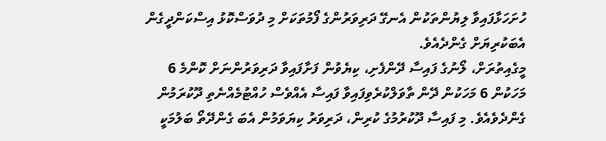ހުށަހަޅާފައިވާ ލިޔުންތަކުން އެނގޭ ދަރިވަރުންގެ ފޯމުތަކަށް މި ދުވަސްކޮޅު އިސްކަންދީގެން އެބަކުރިޔަށް ގެންދެއެވެ.
މީގެއިތުރަށް، ލޯނުގެ ފައިސާ ދޭންފެށި، ކިޔެވުން ފަށާފައިވާ ދަރިވަރުންނަށް ކޮންމެ 6 މަހަކުން 6 މަހަކުން ދޭން ތާވަލްކުރެވިފައިވާ ފައިސާ އެއްވެސް ހުއްޓުމެއްނެތި ދޫކުރަމުން ގެންދެވެއެވެ. މި ފައިސާ ދޫކުރުމުގެ ކުރިން، ދަރިވަރު ކިޔަވަމުން އެބަ ގެންދޭތޯ ބަލުމަކީ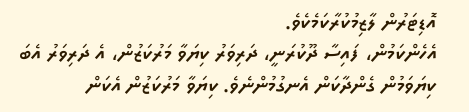އޮޑިޓަރުން ލާޒިމުކުރާކަމެކެވެ.
އެހެންކަމުން، ފައިސާ ދޫކުރަނީ، ދަރިވަރު ކިޔަވާ މަރުކަޒުން، އެ ދަރިވަރު އެބަ ކިޔަވަމުން ގެންދާކަން އެނގުމުންނެވެ. ކިޔަވާ މަރުކަޒުން އެކަން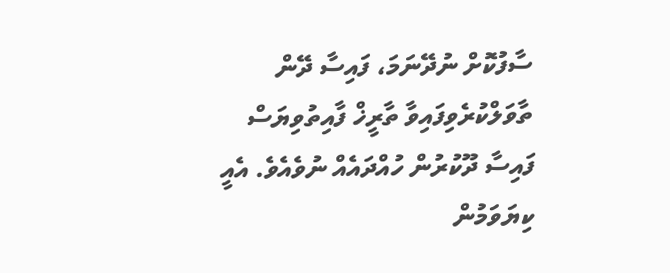ސާފުކޮށް ނުދޭނަމަ، ފައިސާ ދޭން ތާވަލްކުރެވިފައިވާ ތާރީޚް ފާއިތުވިޔަސް ފައިސާ ދޫކުރުން ހުއްދައެއް ނުވެއެވެ. އެއީ ކިޔަވަމުން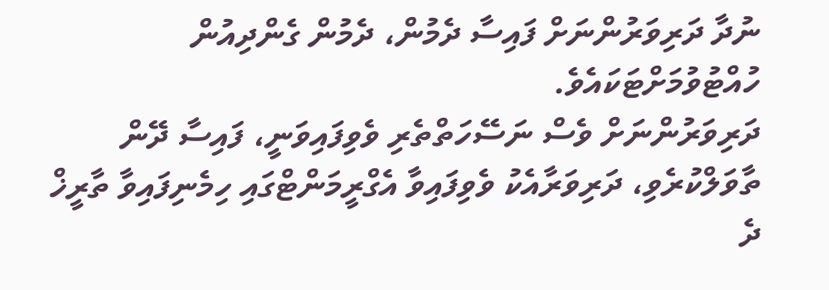ނުދާ ދަރިވަރުންނަށް ފައިސާ ދެމުން، ދެމުން ގެންދިއުން ހުއްޓުވުމަށްޓަކައެވެ.
ދަރިވަރުންނަށް ވެސް ނަސޭހަތްތެރި ވެވިފައިވަނީ، ފައިސާ ދޭން ތާވަލްކުރެވި، ދަރިވަރާއެކު ވެވިފައިވާ އެގްރީމަންޓްގައި ހިމެނިފައިވާ ތާރީޚް ދެ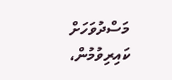މަސްދުވަހަށް ކައިރިވުމުން،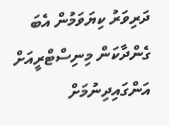ދަރިވަރު ކިޔަވަމުން އެބަ ގެންދާކަން މިނިސްޓްރީއަށް އަންގައިދިނުމަށް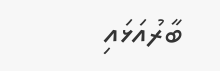ބާރުއަޅައި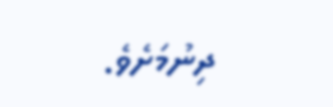ދިނުމަށެވެ.